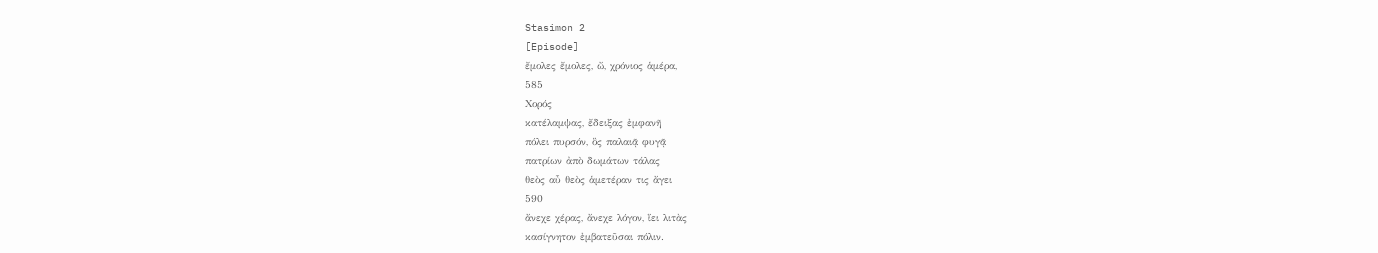Stasimon 2
[Episode]
ἔμολες ἔμολες, ὤ, χρόνιος ἁμέρα,
585
Χορός
κατέλαμψας, ἔδειξας ἐμφανῆ
πόλει πυρσόν, ὃς παλαιᾷ φυγᾷ
πατρίων ἀπὸ δωμάτων τάλας
θεὸς αὖ θεὸς ἁμετέραν τις ἄγει
590
ἄνεχε χέρας, ἄνεχε λόγον, ἵει λιτὰς
κασίγνητον ἐμβατεῦσαι πόλιν.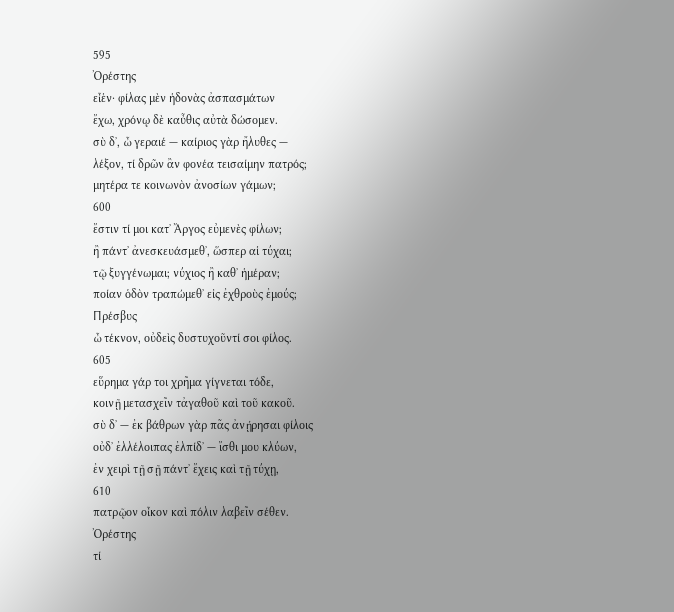595
Ὀρέστης
εἶἑν· φίλας μὲν ἡδονὰς ἀσπασμάτων
ἔχω, χρόνῳ δὲ καὖθις αὐτὰ δώσομεν.
σὺ δʼ, ὦ γεραιέ — καίριος γὰρ ἤλυθες —
λέξον, τί δρῶν ἂν φονέα τεισαίμην πατρός;
μητέρα τε κοινωνὸν ἀνοσίων γάμων;
600
ἔστιν τί μοι κατʼ Ἄργος εὐμενὲς φίλων;
ἢ πάντʼ ἀνεσκευάσμεθʼ, ὥσπερ αἱ τύχαι;
τῷ ξυγγένωμαι; νύχιος ἢ καθʼ ἡμέραν;
ποίαν ὁδὸν τραπώμεθʼ εἰς ἐχθροὺς ἐμούς;
Πρέσβυς
ὦ τέκνον, οὐδεὶς δυστυχοῦντί σοι φίλος.
605
εὕρημα γάρ τοι χρῆμα γίγνεται τόδε,
κοινῇ μετασχεῖν τἀγαθοῦ καὶ τοῦ κακοῦ.
σὺ δʼ — ἐκ βάθρων γὰρ πᾶς ἀνῄρησαι φίλοις
οὐδʼ ἐλλέλοιπας ἐλπίδʼ — ἴσθι μου κλύων,
ἐν χειρὶ τῇ σῇ πάντʼ ἔχεις καὶ τῇ τύχῃ,
610
πατρῷον οἶκον καὶ πόλιν λαβεῖν σέθεν.
Ὀρέστης
τί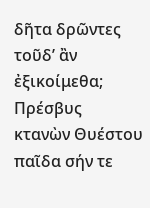δῆτα δρῶντες τοῦδʼ ἂν ἐξικοίμεθα;
Πρέσβυς
κτανὼν Θυέστου παῖδα σήν τε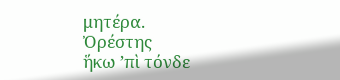μητέρα.
Ὀρέστης
ἥκω ʼπὶ τόνδε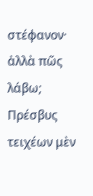στέφανον· ἀλλὰ πῶς λάβω;
Πρέσβυς
τειχέων μὲν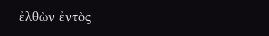ἐλθὼν ἐντὸς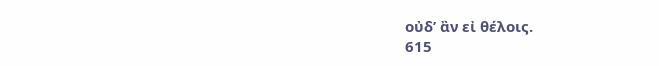οὐδʼ ἂν εἰ θέλοις.
615